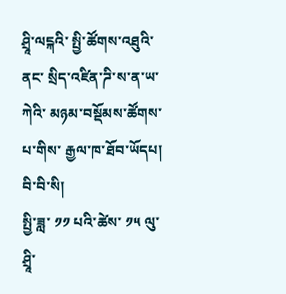ཤྲཱི་ལངྐའི་ སྤྱི་ཚོགས་འཐུའི་ནང་ སྲིད་འཛིན་ཌི་ས་ན་ཡ་ཀེའི་ མཉམ་བསྡོམས་ཚོགས་པ་གིས་ རྒྱལ་ཁ་ཐོབ་ཡོདཔ།
བི་བི་སི།
སྤྱི་ཟླ་ ༡༡ པའི་ཚེས་ ༡༥ ལུ་ ཤྲཱི་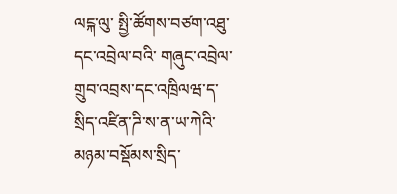ལངྐ་ལུ་ སྤྱི་ཚོགས་བཙག་འཐུ་དང་འབྲེལ་བའི་ གཞུང་འབྲེལ་གྲུབ་འབྲས་དང་འཁྲིལཝ་ད་ སྲིད་འཛིན་ཌི་ས་ན་ཡ་ཀེའི་ མཉམ་བསྡོམས་སྲིད་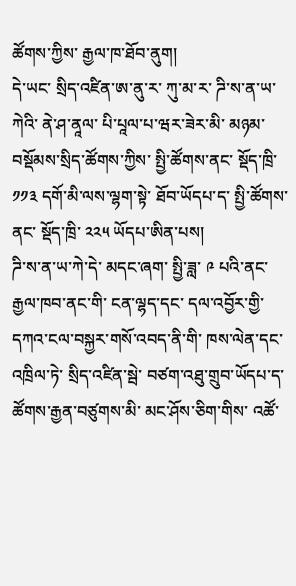ཚོགས་ཀྱིས་ རྒྱལ་ཁ་ཐོབ་ནུག།
དེ་ཡང་ སྲིད་འཛིན་ཨ་ནུ་ར་ ཀུ་མ་ར་ ཌི་ས་ན་ཡ་ཀེའི་ ནེ་ཤ་ནཱལ་ པི་པཱལ་པ་ཝར་ཟེར་མི་ མཉམ་བསྡོམས་སྲིད་ཚོགས་ཀྱིས་ སྤྱི་ཚོགས་ནང་ སྡོད་ཁྲི་ ༡༡༣ དགོ་མི་ལས་ལྷག་སྟེ་ ཐོབ་ཡོདཔ་ད་ སྤྱི་ཚོགས་ནང་ སྡོད་ཁྲི་ ༢༢༥ ཡོདཔ་ཨིན་པས།
ཌི་ས་ན་ཡ་ཀེ་དེ་ མདང་ཞག་ སྤྱི་ཟླ་ ༩ པའི་ནང་ རྒྱལ་ཁབ་ནང་གི་ ངན་ལྷད་དང་ དལ་འབྱོར་གྱི་ དཀའ་ངལ་བསྐྱར་གསོ་འབད་ནི་གི་ ཁས་ལེན་དང་འཁྲིལ་ཏེ་ སྲིད་འཛིན་སྦེ་ བཙག་འཐུ་གྲུབ་ཡོདཔ་ད་ ཚོགས་རྒྱན་བཙུགས་མི་ མང་ཤོས་ཅིག་གིས་ འཚོ་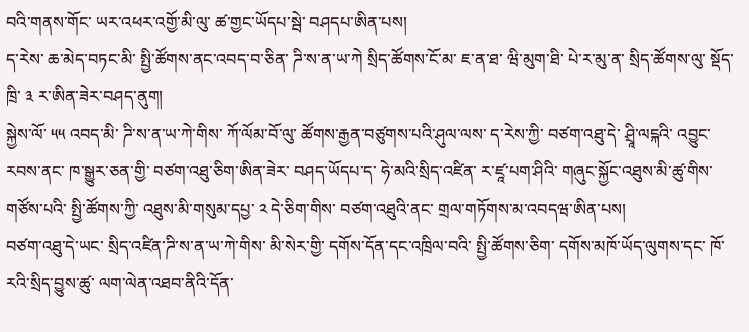བའི་གནས་གོང་ ཡར་འཕར་འགྱོ་མི་ལུ་ ཚ་གྱང་ཡོདཔ་སྦེ་ བཤདཔ་ཨིན་པས།
ད་རེས་ ཆ་མེད་བཏང་མི་ སྤྱི་ཚོགས་ནང་འབད་བ་ཅིན་ ཌི་ས་ན་ཡ་ཀེ སྲིད་ཚོགས་ངོ་མ་ ཇ་ན་ཐ་ ཝི་མུག་ཐི་ པེ་ར་མུ་ན་ སྲིད་ཚོགས་ལུ་ སྡོད་ཁྲི་ ༣ ར་ཨིན་ཟེར་བཤད་ནུག།
སྐྱེས་ལོ་ ༥༥ འབད་མི་ ཌི་ས་ན་ཡ་ཀེ་གིས་ ཀོ་ལོམ་བོ་ལུ་ ཚོགས་རྒྱན་བཙུགས་པའི་ཤུལ་ལས་ ད་རེས་ཀྱི་ བཙག་འཐུ་དེ་ ཤྲཱི་ལངྐའི་ འབྱུང་རབས་ནང་ ཁ་སྒྱུར་ཅན་གྱི་ བཙག་འཐུ་ཅིག་ཨིན་ཟེར་ བཤད་ཡོདཔ་ད་ ཧེ་མའི་སྲིད་འཛིན་ ར་ཛཱ་པག་ཤིའི་ གཞུང་སྐྱོང་འཐུས་མི་ཚུ་གིས་གཙོས་པའི་ སྤྱི་ཚོགས་ཀྱི་ འཐུས་མི་གསུམ་དཔྱ་ ༢ དེ་ཅིག་གིས་ བཙག་འཐུའི་ནང་ གྲལ་གཏོགས་མ་འབདཝ་ཨིན་པས།
བཙག་འཐུ་དེ་ཡང་ སྲིད་འཛིན་ཌི་ས་ན་ཡ་ཀེ་གིས་ མི་སེར་གྱི་ དགོས་དོན་དང་འཁྲིལ་བའི་ སྤྱི་ཚོགས་ཅིག་ དགོས་མཁོ་ཡོད་ལུགས་དང་ ཁོ་རའི་སྲིད་བྱུས་ཚུ་ ལག་ལེན་འཐབ་ནིའི་དོན་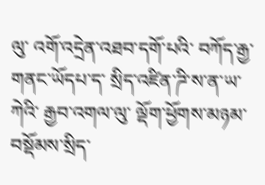ལུ་ འགོ་འདྲེན་འཐབ་དགོ་པའི་ བཀོད་རྒྱ་གནང་ཡོདཔ་ད་ སྲིད་འཛིན་ཌི་ས་ན་ཡ་ཀེའི་ རྒྱབ་འགལ་ལུ་ ལྡོག་ཕྱོགས་མཉམ་བསྡོམས་སྲིད་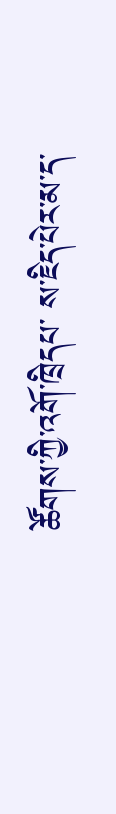ཚོགས་ཀྱི་འགོ་ཁྲིདཔ་ ས་ཇིད་པེར་མ་ད་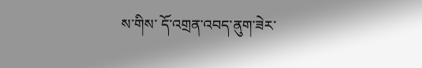ས་གིས་ དོ་འགྲན་འབད་ནུག་ཟེར་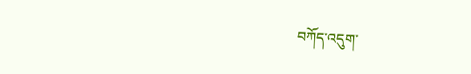བཀོད་འདུག་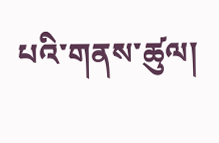པའི་གནས་ཚུལ།